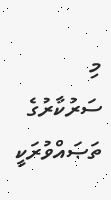މި ސަރުކާރުގެ ތަޞައްވުރަކީ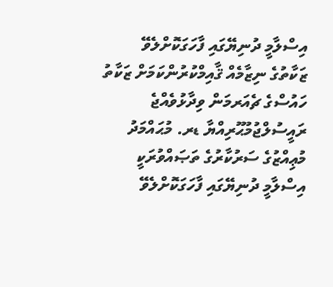އިސްލާމީ ދުނިޔޭގައި ފާހަގަކޮށްލެވޭ ޒަކާތުގެ ނިޒާމެއް ޤާއިމްކުރުންކަމަށް ޒަކާތު ހައުސްގެ ޗެއަރމަން ވިދާޅުވެއްޖެ
ރައީސުލްޖުމުޙޫރިއްޔާ ޑރ. މުޙައްމަދު މުޢިއްޒުގެ ސަރުކާރުގެ ތަޞައްވުރަކީ އިސްލާމީ ދުނިޔޭގައި ފާހަގަކޮށްލެވޭ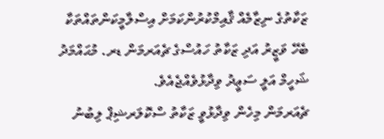ޒަކާތުގެ ނިޒާމެއް ޤާއިމްކުރުންކަމަށް އިސްލާމީކަންތައްތަކާ ބެހޭ ވަޒީރު އަދި ޒަކާތު ހައުސްގެ ޗެއަރމަން ޑރ. މުޙައްމަދު ޝަހީމް އަލީ ސަޢީދު ވިދާޅުވެއްޖެއެވެ.
ޗެއަރމަން މިހެން ވިދާޅުވީ ޒަކާތު ސްކޮލަރޝިޕް ލިބުނު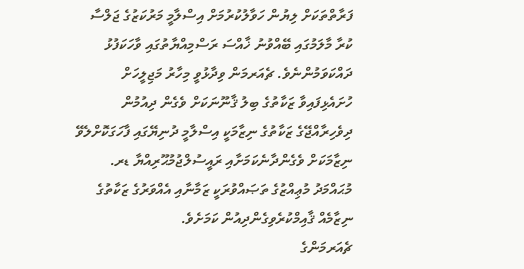ފަރާތްތަކަށް ލިޔުން ހަވާލުކުރުމަށް އިސްލާމީ މަރުކަޒުގެ ޖަލްސާ ކުރާ މާލަމުގައި ބޭއްވުނު ޚާއްސަ ރަސްމިއްޔާތުގައި ވާހަކަފުޅު ދައްކަވަމުންނެވެ. ޗެއަރމަން ވިދާޅުވީ މިހާރު މަޖިލީހަށް ހުށައެޅިފައިވާ ޒަކާތުގެ ބިލު ޤާނޫނަކަށް ވެގެން ދިއުމުން ދިވެހިރާއްޖޭގެ ޒަކާތުގެ ނިޒާމަކީ އިސްލާމީ ދުނިޔޭގައި ފާހަގަކޮށްލެވޭ ނިޒާމަކަށް ވެގެންދާނެކަމަށާއި ރައީސުލްޖުމުޙޫރިއްޔާ ޑރ. މުޙައްމަދު މުޢިއްޒުގެ ތަޞައްވުރަކީ ޒަމާނާއި އެއްވަރުގެ ޒަކާތުގެ ނިޒާމެއް ޤާއިމްކުރެވިގެންދިއުން ކަމަށެވެ.
ޗެއަރމަންގެ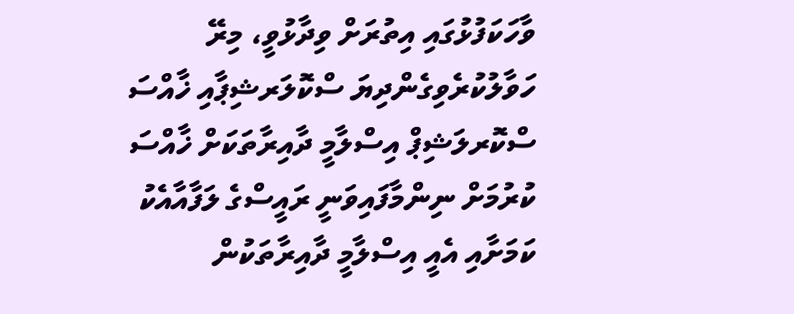ވާހަކަފުޅުގައި އިތުރަށް ވިދާޅުވީ، މިރޭ ހަވާލުކުރެވިގެންދިޔަ ސްކޮލަރޝިޕާއި ޚާއްސަ ސްކޮރލަޝިޕް އިސްލާމީ ދާއިރާތަކަށް ޚާއްސަ ކުރުމަށް ނިންމާފައިވަނީ ރައީސްގެ ލަފާއާއެކު ކަމަށާއި އެއީ އިސްލާމީ ދާއިރާތަކުން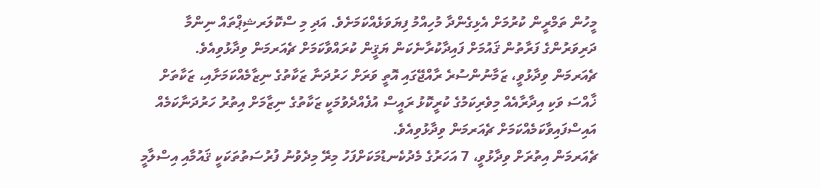މީހުން ތަމްރީން ކުރުމަށް އެޅިގެންދާ މުހިއްމު ފިޔަވަޅެއްކަމަށެވެ. އަދި މި ސްކޮލަރޝިޕްތައް ނިންމާ ދަރިވަރުންގެ ފަރާތުން ޤައުމަށް ފައިދާކުރާނެކަން ޔަޤީން ކުރައްވާކަމަށް ޗެއަރމަން ވިދާޅުވިއެވެ.
ޗެއަރމަން ވިދާޅުވީ، ޒަމާނުންސުރެ ރާއްޖޭގައި އޮތީ ވަރަށް ހަރުދަނާ ޒަކާތުގެ ނިޒާމެއްކަމަށާއި، ޒަކާތަށް ޚާއްސަ ވަކި އިދާރާއެއް މިވެރިކަމުގެ ކުރީކޮޅު ރައީސް އުފެއްދެވުމަކީ ޒަކާތުގެ ނިޒާމަށް އިތުރު ހަރުދަނާކަމެއް އައިސްފައިވާކަމެއްކަމަށް ޗެއަރމަން ވިދާޅުވިއެވެ.
ޗެއަރމަން އިތުރަށް ވިދާޅުވީ، 7 އަހަރުގެ މެދުކެނޑުމަކަށްފަހު މިރޭ މިދެވުނު ފުރުސަތުތަކަކީ ޤައުމާއި އިސްލާމީ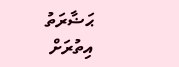ޙަޟާރަތު އިތުރަށް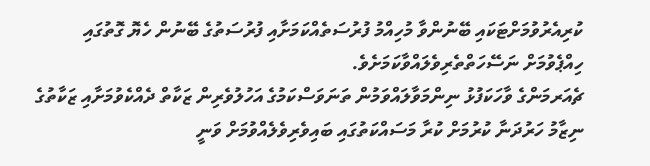ކުރިއެރުވުމަށްޓަކައި ބޭނުންވާ މުހިއްމު ފުރުސަތެއްކަމަށާއި ފުރުސަތުގެ ބޭނުން ހެޔޮ ގޮތުގައި ހިއްޕެވުމަށް ނަސޭހަތްތެރިވެލައްވާކަމަށެވެ.
ޗެއަރމަންގެ ވާހަކަފުޅު ނިންމަވާލައްވަމުން ތަނަވަސްކަމުގެ އަހުލުވެރިން ޒަކާތް ދެއްކެވުމަށާއި ޒަކާތުގެ ނިޒާމު ހަރުދަނާ ކުރުމަށް ކުރާ މަސައްކަތުގައި ބައިވެރިވެލެއްވުމަށް ވަނީ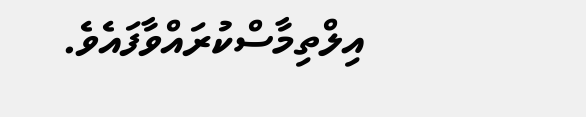އިލްތިމާސްކުރައްވާފައެވެ.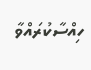ހިއްސާކުރައްވާ